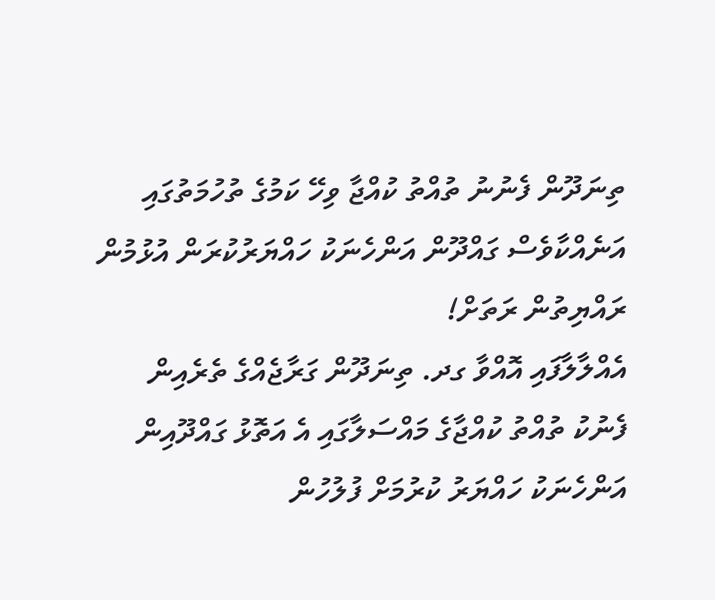ތިނަދޫން ފެނުނު ތުއްތު ކުއްޖާ ވިހޭ ކަމުގެ ތުހުމަތުގައި އަނެއްކާވެސް ގައްދޫން އަންހެނަކު ހައްޔަރުކުރަން އުޅުމުން ރައްޔިތުން ރަތަށް!
އެއްލާލާފައި އޮއްވާ ގދ. ތިނަދޫން ގަރާޖެއްގެ ތެރެއިން ފެނުކު ތުއްތު ކުއްޖާގެ މައްސަލާގައި އެ އަތޮޅު ގައްދޫއިން އަންހެނަކު ހައްޔަރު ކުރުމަށް ފުލުހުން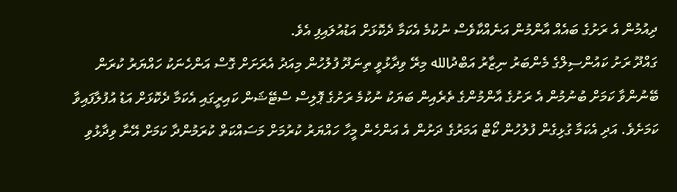ދިއުމުން އެ ރަށުގެ ބައެއް އާންމުން އަނެއްކާވެސް ނުކުމެ އެކަމާ ދެކޮޅަށް އަޑުއުލައިފި އެވެ.
ގައްދޫ ރަށު ކައުންސިލްގެ މެންބަރު ނިޒާރު އަބްދުالله މިރޭ ވިދާޅުވީ ތިނަދޫ ފުލުހުން މިއަދު އެރަށަށް ގޮސް އަންހެނަކު ހައްޔަރު ކުރަން ބޭނުންވާ ކަމަށް ބުނުމުން އެ ރަށުގެ އާންމުންގެ ތެރެއިން ބަޔަކު ނުކުމެ ރަށުގެ ޕޮލިސް ސްޓޭޝަން ކައިރީގައި އެކަމާ ދެކޮޅަށް އަޑު އުފުލާފައިވާ ކަމަށެވެ. އަދި އެކަމާ ގުޅިގެން ފުލުހުން ކޯޓް އަމަރުގެ ދަށުން އެ އަންހެން މީހާ ހައްޔަރު ކުރުމަށް މަސައްކަތް ކުރަމުންދާ ކަމަށް އޭނާ ވިދާޅުވި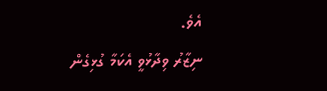އެވެ.
ނިޒާރު ވިދާޅުވީ އެކަމާ ގުޅިގެން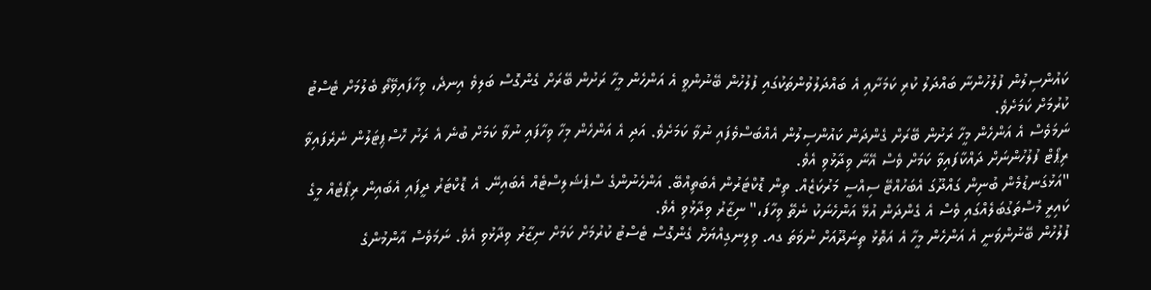ކައުންސިލުން ފުލުހުންނާ ބައްދަލު ކުރި ކަމަށާއި އެ ބައްދަލުވުންތަކުގައި ފުލުހުން ބޭނުންވީ އެ އަންހެން މީހާ ރަށުން ބޭރަށް ގެންގޮސް ބަލިވެ އިނދެ، ވިހާފައިވޭތޯ ބެލުމަށް ޓެސްޓު ކުރުމަށް ކަމަށެވެ.
ނަމަވެސް އެ އަންހެން މީހާ ރަށުން ބޭރަށް ގެންދަން ކައުންސިލުން އެއްބަސްވެފައި ނުވާ ކަމަށެވެ. އަދި އެ އަންހެން މިހާ ވިހާފައި ނުވާ ކަމަށް ބުނެ އެ ރަށު ހޮސްޕިޓަލުން ނެރެފައިވާ ރިޕޯޓް ފުލުހުންނަށް ދައްކާފައިވާ ކަމަށް ވެސް އޭނާ ވިދާޅުވި އެވެ.
"އަޅުގަނޑުމެން ބުނިން ގައްދޫގަ އެބަހުއްޓޭ ސިއްސީ މަރުކަޒެއް. ތިން ޑޮކްޓަރުން އެބަތިއްބޭ. އަންހެނުންގެ ސްޕެޝަލިސްޓެއް އެބައިނޭ. އެ ޑޮކްޓަރު ދީފައި އެބައިން ރިޕޯޓެއް މީގެ ކައިރީ މުސްތަގުބަލެއްގައި ވެސް އެ ގެންދަން އުޅޭ އަންހެނަކު ނެތޭ ވިހާފަ،" ނިޒާރު ވިދާޅުވި އެވެ.
ފުލުހުން ބޭނުންވަނީ އެ އަންހެން މީހާ އެ އަތޮޅު ތިނަދޫއަށް ނުވަތަ ގއ. ވިލިނގިއްޔަށް ގެންގޮސް ޓެސްޓު ކުރުމަށް ކަމަށް ނިޒާރު ވިދާޅުވި އެވެ. ނަމަވެސް އާންމުންގެ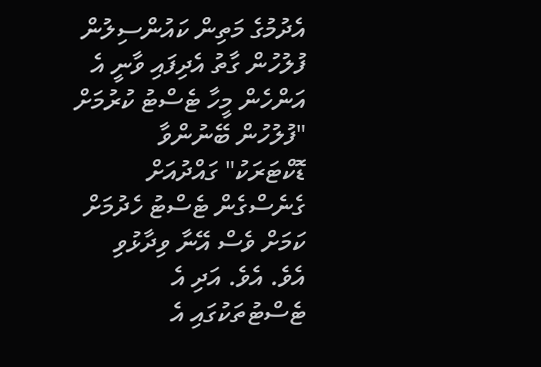އެދުމުގެ މަތިން ކައުންސިލުން ފުލުހުން ގާތު އެދިފައި ވާނީ އެ އަންހެން މީހާ ޓެސްޓު ކުރުމަށް "ފުލުހުން ބޭނުންވާ ޑޮކްޓަރަކު" ގައްދުއަށް ގެނެސްގެން ޓެސްޓު ހެދުމަށް ކަމަށް ވެސް އޭނާ ވިދާޅުވި އެވެ. އެވެ. އަދި އެ ޓެސްޓުތަކުގައި އެ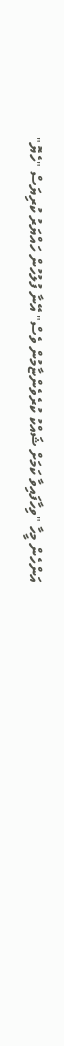އަންހެން މީހާ "ވިހާފައިވާ ކަމަށް ޝައްކު ކުރެވެންޏާމުން ވެސް" އޭނާ ފުލުހުން ހައްޔަރު ކުރިޔަސް "ހެޔޮ"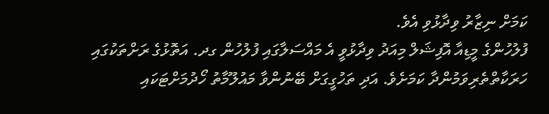ކަމަށް ނިޒާރު ވިދާޅުވި އެވެ.
ފުލުހުންގެ މީޑިއާ އޮފިޝަލް މިއަދު ވިދާޅުވީ އެ މައްސަލާގައި ފުލުހުން ގދ. އަތޮޅުގެ ރަށްތަކުގައި ހަރަކާތްތެރިވަމުންދާ ކަމަށެވެ. އަދި ތަހުގީގަށް ބޭނުންވާ މައުލޫމާތު ހޯދުމަށްޓަކައި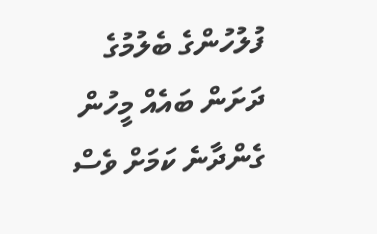ފުލުހުންގެ ބެލުމުގެ ދަށަން ބައެއް މީހުން ގެންދާނެ ކަމަށް ވެސް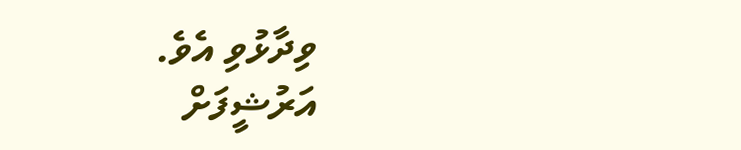ވިދާޅުވި އެވެ.
އަރުޝީފަށް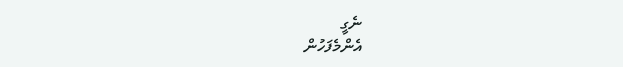ނެގީ
އެންމެފަހުން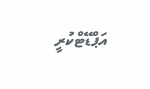އަޕްޑޭޓްކުރީ